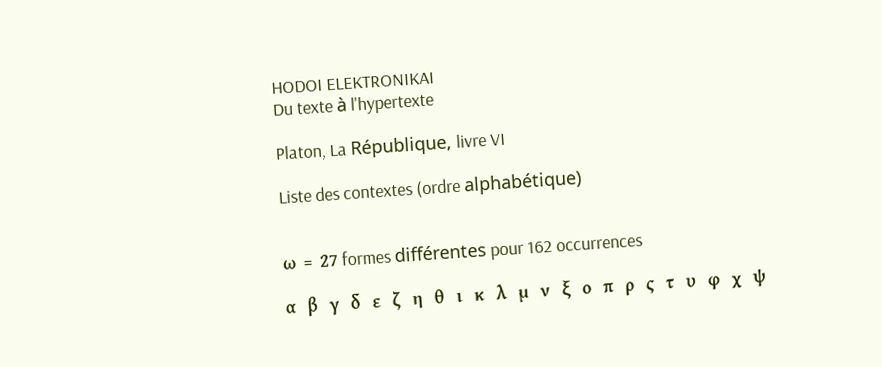HODOI ELEKTRONIKAI
Du texte à l'hypertexte

Platon, La République, livre VI

Liste des contextes (ordre alphabétique)


ω  =  27 formes différentes pour 162 occurrences

α   β   γ   δ   ε   ζ   η   θ   ι   κ   λ   μ   ν   ξ   ο   π   ρ   ς   τ   υ   φ   χ   ψ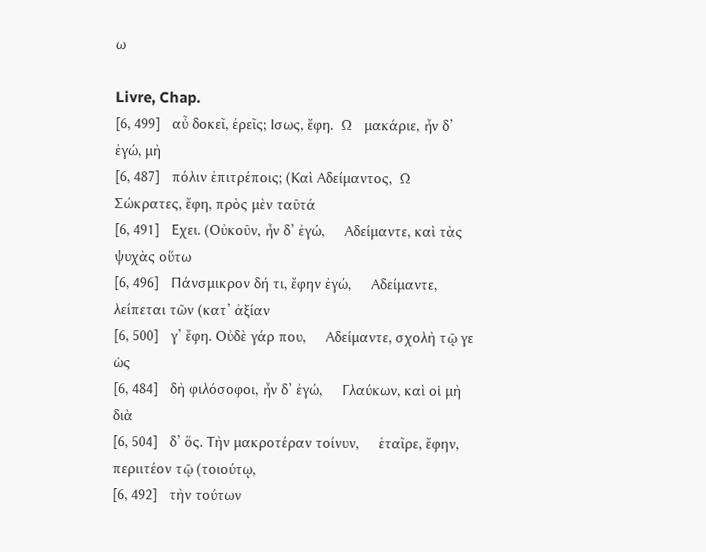ω

Livre, Chap.
[6, 499]   αὖ δοκεῖ, ἐρεῖς; Ισως, ἔφη.  Ω   μακάριε, ἦν δ’ ἐγώ, μὴ
[6, 487]   πόλιν ἐπιτρέποις; (Καὶ Αδείμαντος,  Ω   Σώκρατες, ἔφη, πρὸς μὲν ταῦτά
[6, 491]   Εχει. (Οὐκοῦν, ἦν δ’ ἐγώ,     Αδείμαντε, καὶ τὰς ψυχὰς οὕτω
[6, 496]   Πάνσμικρον δή τι, ἔφην ἐγώ,     Αδείμαντε, λείπεται τῶν (κατ’ ἀξίαν
[6, 500]   γ’ ἔφη. Οὐδὲ γάρ που,     Αδείμαντε, σχολὴ τῷ γε ὡς
[6, 484]   δὴ φιλόσοφοι, ἦν δ’ ἐγώ,     Γλαύκων, καὶ οἱ μὴ διὰ
[6, 504]   δ’ ὅς. Τὴν μακροτέραν τοίνυν,     ἑταῖρε, ἔφην, περιιτέον τῷ (τοιούτῳ,
[6, 492]   τὴν τούτων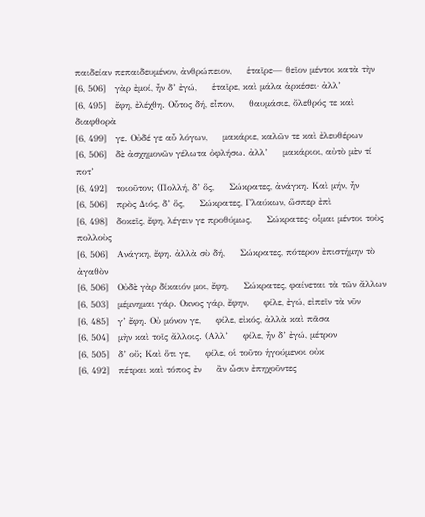παιδείαν πεπαιδευμένον, ἀνθρώπειον,     ἑταῖρε— θεῖον μέντοι κατὰ τὴν
[6, 506]   γὰρ ἐμοί, ἦν δ’ ἐγώ,     ἑταῖρε, καὶ μάλα ἀρκέσει· ἀλλ’
[6, 495]   ἔφη, ἐλέχθη. Οὗτος δή, εἶπον,     θαυμάσιε, ὄλεθρός τε καὶ διαφθορὰ
[6, 499]   γε. Οὐδέ γε αὖ λόγων,     μακάριε, καλῶν τε καὶ ἐλευθέρων
[6, 506]   δὲ ἀσχημονῶν γέλωτα ὀφλήσω. ἀλλ’     μακάριοι, αὐτὸ μὲν τί ποτ’
[6, 492]   τοιοῦτον; (Πολλή, δ’ ὅς,     Σώκρατες, ἀνάγκη. Καὶ μήν, ἦν
[6, 506]   πρὸς Διός, δ’ ὅς,     Σώκρατες, Γλαύκων, ὥσπερ ἐπὶ
[6, 498]   δοκεῖς, ἔφη, λέγειν γε προθύμως,     Σώκρατες· οἶμαι μέντοι τοὺς πολλοὺς
[6, 506]   Ανάγκη, ἔφη. ἀλλὰ σὺ δή,     Σώκρατες, πότερον ἐπιστήμην τὸ ἀγαθὸν
[6, 506]   Οὐδὲ γὰρ δίκαιόν μοι, ἔφη,     Σώκρατες, φαίνεται τὰ τῶν ἄλλων
[6, 503]   μέμνημαι γάρ. Οκνος γάρ, ἔφην,     φίλε, ἐγώ, εἰπεῖν τὰ νῦν
[6, 485]   γ’ ἔφη. Οὐ μόνον γε,     φίλε, εἰκός, ἀλλὰ καὶ πᾶσα
[6, 504]   μὴν καὶ τοῖς ἄλλοις. (Αλλ’     φίλε, ἦν δ’ ἐγώ, μέτρον
[6, 505]   δ’ οὔ; Καὶ ὅτι γε,     φίλε, οἱ τοῦτο ἡγούμενοι οὐκ
[6, 492]   πέτραι καὶ τόπος ἐν     ἂν ὦσιν ἐπηχοῦντες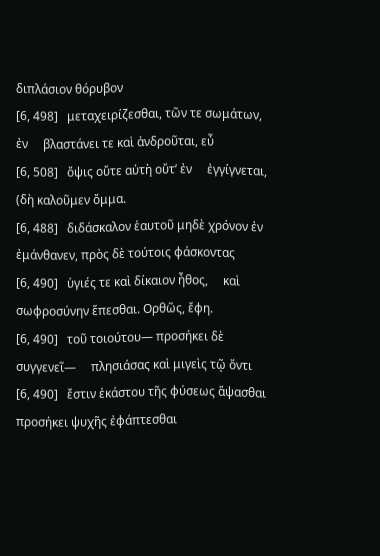διπλάσιον θόρυβον
[6, 498]   μεταχειρίζεσθαι, τῶν τε σωμάτων, ἐν     βλαστάνει τε καὶ ἀνδροῦται, εὖ
[6, 508]   ὄψις οὔτε αὐτὴ οὔτ’ ἐν     ἐγγίγνεται, (δὴ καλοῦμεν ὄμμα.
[6, 488]   διδάσκαλον ἑαυτοῦ μηδὲ χρόνον ἐν     ἐμάνθανεν, πρὸς δὲ τούτοις φάσκοντας
[6, 490]   ὑγιές τε καὶ δίκαιον ἦθος,     καὶ σωφροσύνην ἕπεσθαι. Ορθῶς, ἔφη.
[6, 490]   τοῦ τοιούτου— προσήκει δὲ συγγενεῖ—     πλησιάσας καὶ μιγεὶς τῷ ὄντι
[6, 490]   ἔστιν ἑκάστου τῆς φύσεως ἅψασθαι     προσήκει ψυχῆς ἐφάπτεσθαι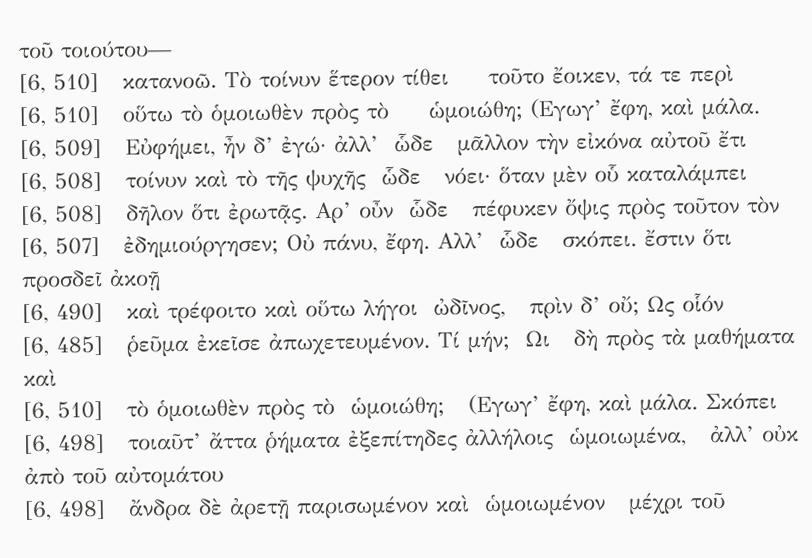τοῦ τοιούτου—
[6, 510]   κατανοῶ. Τὸ τοίνυν ἕτερον τίθει     τοῦτο ἔοικεν, τά τε περὶ
[6, 510]   οὕτω τὸ ὁμοιωθὲν πρὸς τὸ     ὡμοιώθη; (Εγωγ’ ἔφη, καὶ μάλα.
[6, 509]   Εὐφήμει, ἦν δ’ ἐγώ· ἀλλ’  ὧδε   μᾶλλον τὴν εἰκόνα αὐτοῦ ἔτι
[6, 508]   τοίνυν καὶ τὸ τῆς ψυχῆς  ὧδε   νόει· ὅταν μὲν οὗ καταλάμπει
[6, 508]   δῆλον ὅτι ἐρωτᾷς. Αρ’ οὖν  ὧδε   πέφυκεν ὄψις πρὸς τοῦτον τὸν
[6, 507]   ἐδημιούργησεν; Οὐ πάνυ, ἔφη. Αλλ’  ὧδε   σκόπει. ἔστιν ὅτι προσδεῖ ἀκοῇ
[6, 490]   καὶ τρέφοιτο καὶ οὕτω λήγοι  ὠδῖνος,   πρὶν δ’ οὔ; Ως οἷόν
[6, 485]   ῥεῦμα ἐκεῖσε ἀπωχετευμένον. Τί μήν;  Ωι   δὴ πρὸς τὰ μαθήματα καὶ
[6, 510]   τὸ ὁμοιωθὲν πρὸς τὸ  ὡμοιώθη;   (Εγωγ’ ἔφη, καὶ μάλα. Σκόπει
[6, 498]   τοιαῦτ’ ἄττα ῥήματα ἐξεπίτηδες ἀλλήλοις  ὡμοιωμένα,   ἀλλ’ οὐκ ἀπὸ τοῦ αὐτομάτου
[6, 498]   ἄνδρα δὲ ἀρετῇ παρισωμένον καὶ  ὡμοιωμένον   μέχρι τοῦ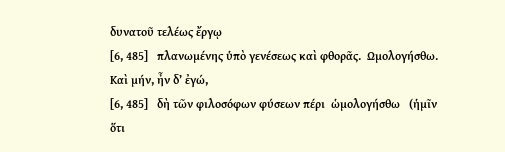δυνατοῦ τελέως ἔργῳ
[6, 485]   πλανωμένης ὑπὸ γενέσεως καὶ φθορᾶς.  Ωμολογήσθω.   Καὶ μήν, ἦν δ’ ἐγώ,
[6, 485]   δὴ τῶν φιλοσόφων φύσεων πέρι  ὡμολογήσθω   (ἡμῖν ὅτι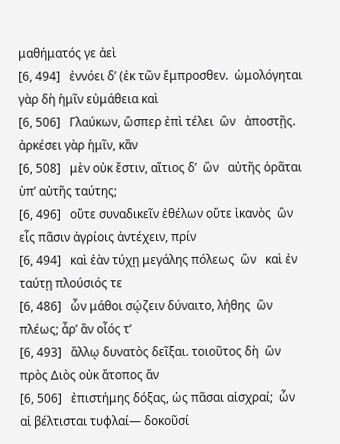μαθήματός γε ἀεὶ
[6, 494]   ἐννόει δ’ (ἐκ τῶν ἔμπροσθεν.  ὡμολόγηται   γὰρ δὴ ἡμῖν εὐμάθεια καὶ
[6, 506]   Γλαύκων, ὥσπερ ἐπὶ τέλει  ὢν   ἀποστῇς. ἀρκέσει γὰρ ἡμῖν, κἂν
[6, 508]   μὲν οὐκ ἔστιν, αἴτιος δ’  ὢν   αὐτῆς ὁρᾶται ὑπ’ αὐτῆς ταύτης;
[6, 496]   οὔτε συναδικεῖν ἐθέλων οὔτε ἱκανὸς  ὢν   εἷς πᾶσιν ἀγρίοις ἀντέχειν, πρίν
[6, 494]   καὶ ἐὰν τύχῃ μεγάλης πόλεως  ὢν   καὶ ἐν ταύτῃ πλούσιός τε
[6, 486]   ὧν μάθοι σῴζειν δύναιτο, λήθης  ὢν   πλέως; ἆρ’ ἂν οἷός τ’
[6, 493]   ἄλλῳ δυνατὸς δεῖξαι. τοιοῦτος δὴ  ὢν   πρὸς Διὸς οὐκ ἄτοπος ἄν
[6, 506]   ἐπιστήμης δόξας, ὡς πᾶσαι αἰσχραί;  ὧν   αἱ βέλτισται τυφλαί— δοκοῦσί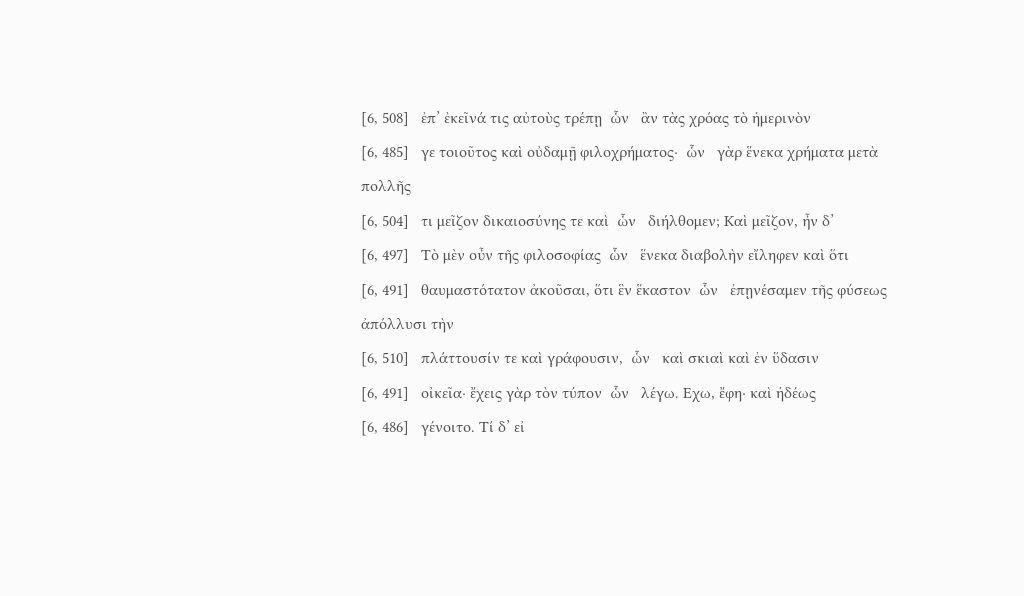[6, 508]   ἐπ’ ἐκεῖνά τις αὐτοὺς τρέπῃ  ὧν   ἂν τὰς χρόας τὸ ἡμερινὸν
[6, 485]   γε τοιοῦτος καὶ οὐδαμῇ φιλοχρήματος·  ὧν   γὰρ ἕνεκα χρήματα μετὰ πολλῆς
[6, 504]   τι μεῖζον δικαιοσύνης τε καὶ  ὧν   διήλθομεν; Καὶ μεῖζον, ἦν δ’
[6, 497]   Τὸ μὲν οὖν τῆς φιλοσοφίας  ὧν   ἕνεκα διαβολὴν εἴληφεν καὶ ὅτι
[6, 491]   θαυμαστότατον ἀκοῦσαι, ὅτι ἓν ἕκαστον  ὧν   ἐπῃνέσαμεν τῆς φύσεως ἀπόλλυσι τὴν
[6, 510]   πλάττουσίν τε καὶ γράφουσιν,  ὧν   καὶ σκιαὶ καὶ ἐν ὕδασιν
[6, 491]   οἰκεῖα· ἔχεις γὰρ τὸν τύπον  ὧν   λέγω. Εχω, ἔφη· καὶ ἡδέως
[6, 486]   γένοιτο. Τί δ’ εἰ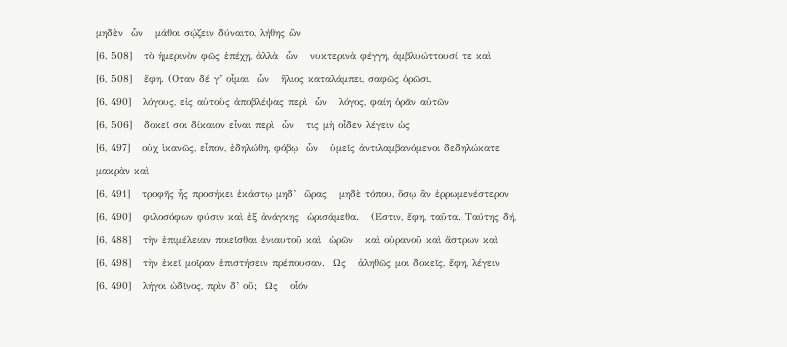μηδὲν  ὧν   μάθοι σῴζειν δύναιτο, λήθης ὢν
[6, 508]   τὸ ἡμερινὸν φῶς ἐπέχῃ, ἀλλὰ  ὧν   νυκτερινὰ φέγγη, ἀμβλυώττουσί τε καὶ
[6, 508]   ἔφη. (Οταν δέ γ’ οἶμαι  ὧν   ἥλιος καταλάμπει, σαφῶς ὁρῶσι,
[6, 490]   λόγους, εἰς αὐτοὺς ἀποβλέψας περὶ  ὧν   λόγος, φαίη ὁρᾶν αὐτῶν
[6, 506]   δοκεῖ σοι δίκαιον εἶναι περὶ  ὧν   τις μὴ οἶδεν λέγειν ὡς
[6, 497]   οὐχ ἱκανῶς, εἶπον, ἐδηλώθη, φόβῳ  ὧν   ὑμεῖς ἀντιλαμβανόμενοι δεδηλώκατε μακρὰν καὶ
[6, 491]   τροφῆς ἧς προσήκει ἑκάστῳ μηδ’  ὥρας   μηδὲ τόπου, ὅσῳ ἂν ἐρρωμενέστερον
[6, 490]   φιλοσόφων φύσιν καὶ ἐξ ἀνάγκης  ὡρισάμεθα.   (Εστιν, ἔφη, ταῦτα. Ταύτης δή,
[6, 488]   τὴν ἐπιμέλειαν ποιεῖσθαι ἐνιαυτοῦ καὶ  ὡρῶν   καὶ οὐρανοῦ καὶ ἄστρων καὶ
[6, 498]   τὴν ἐκεῖ μοῖραν ἐπιστήσειν πρέπουσαν.  Ως   ἀληθῶς μοι δοκεῖς, ἔφη, λέγειν
[6, 490]   λήγοι ὠδῖνος, πρὶν δ’ οὔ;  Ως   οἷόν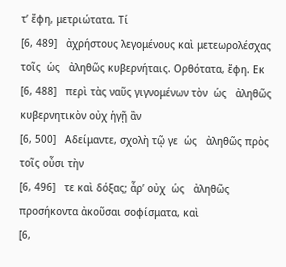τ’ ἔφη, μετριώτατα. Τί
[6, 489]   ἀχρήστους λεγομένους καὶ μετεωρολέσχας τοῖς  ὡς   ἀληθῶς κυβερνήταις. Ορθότατα, ἔφη. Εκ
[6, 488]   περὶ τὰς ναῦς γιγνομένων τὸν  ὡς   ἀληθῶς κυβερνητικὸν οὐχ ἡγῇ ἂν
[6, 500]   Αδείμαντε, σχολὴ τῷ γε  ὡς   ἀληθῶς πρὸς τοῖς οὖσι τὴν
[6, 496]   τε καὶ δόξας; ἆρ’ οὐχ  ὡς   ἀληθῶς προσήκοντα ἀκοῦσαι σοφίσματα, καὶ
[6,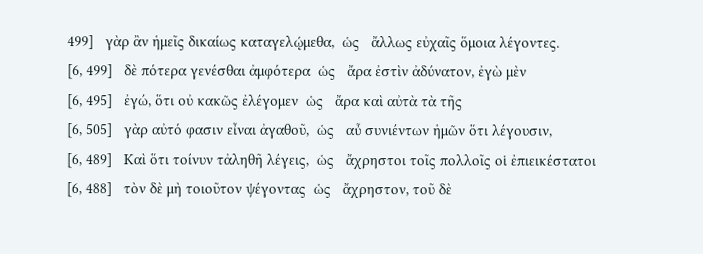499]   γὰρ ἂν ἡμεῖς δικαίως καταγελῴμεθα,  ὡς   ἄλλως εὐχαῖς ὅμοια λέγοντες.
[6, 499]   δὲ πότερα γενέσθαι ἀμφότερα  ὡς   ἄρα ἐστὶν ἀδύνατον, ἐγὼ μὲν
[6, 495]   ἐγώ, ὅτι οὐ κακῶς ἐλέγομεν  ὡς   ἄρα καὶ αὐτὰ τὰ τῆς
[6, 505]   γὰρ αὐτό φασιν εἶναι ἀγαθοῦ,  ὡς   αὖ συνιέντων ἡμῶν ὅτι λέγουσιν,
[6, 489]   Καὶ ὅτι τοίνυν τἀληθῆ λέγεις,  ὡς   ἄχρηστοι τοῖς πολλοῖς οἱ ἐπιεικέστατοι
[6, 488]   τὸν δὲ μὴ τοιοῦτον ψέγοντας  ὡς   ἄχρηστον, τοῦ δὲ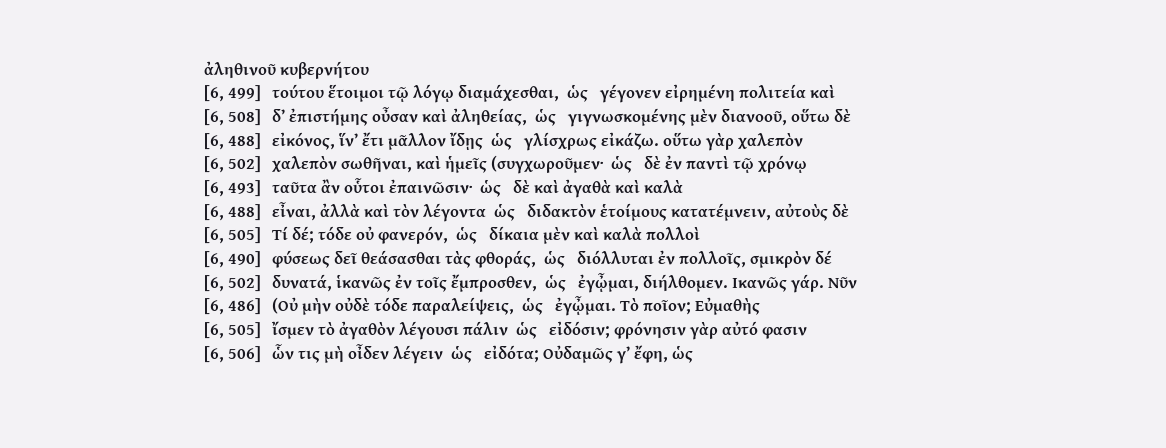ἀληθινοῦ κυβερνήτου
[6, 499]   τούτου ἕτοιμοι τῷ λόγῳ διαμάχεσθαι,  ὡς   γέγονεν εἰρημένη πολιτεία καὶ
[6, 508]   δ’ ἐπιστήμης οὖσαν καὶ ἀληθείας,  ὡς   γιγνωσκομένης μὲν διανοοῦ, οὕτω δὲ
[6, 488]   εἰκόνος, ἵν’ ἔτι μᾶλλον ἴδῃς  ὡς   γλίσχρως εἰκάζω. οὕτω γὰρ χαλεπὸν
[6, 502]   χαλεπὸν σωθῆναι, καὶ ἡμεῖς (συγχωροῦμεν·  ὡς   δὲ ἐν παντὶ τῷ χρόνῳ
[6, 493]   ταῦτα ἂν οὗτοι ἐπαινῶσιν·  ὡς   δὲ καὶ ἀγαθὰ καὶ καλὰ
[6, 488]   εἶναι, ἀλλὰ καὶ τὸν λέγοντα  ὡς   διδακτὸν ἑτοίμους κατατέμνειν, αὐτοὺς δὲ
[6, 505]   Τί δέ; τόδε οὐ φανερόν,  ὡς   δίκαια μὲν καὶ καλὰ πολλοὶ
[6, 490]   φύσεως δεῖ θεάσασθαι τὰς φθοράς,  ὡς   διόλλυται ἐν πολλοῖς, σμικρὸν δέ
[6, 502]   δυνατά, ἱκανῶς ἐν τοῖς ἔμπροσθεν,  ὡς   ἐγᾦμαι, διήλθομεν. Ικανῶς γάρ. Νῦν
[6, 486]   (Οὐ μὴν οὐδὲ τόδε παραλείψεις,  ὡς   ἐγᾦμαι. Τὸ ποῖον; Εὐμαθὴς
[6, 505]   ἴσμεν τὸ ἀγαθὸν λέγουσι πάλιν  ὡς   εἰδόσιν; φρόνησιν γὰρ αὐτό φασιν
[6, 506]   ὧν τις μὴ οἶδεν λέγειν  ὡς   εἰδότα; Οὐδαμῶς γ’ ἔφη, ὡς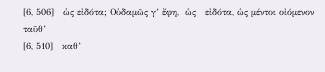[6, 506]   ὡς εἰδότα; Οὐδαμῶς γ’ ἔφη,  ὡς   εἰδότα, ὡς μέντοι οἰόμενον ταῦθ’
[6, 510]   καθ’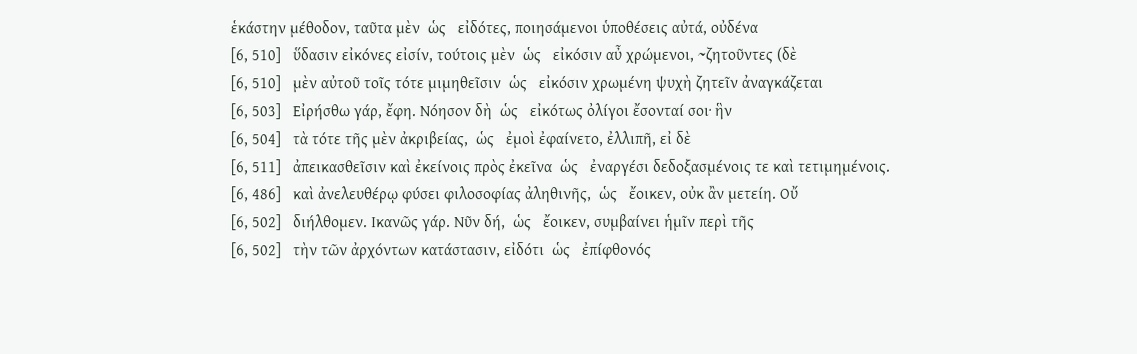ἑκάστην μέθοδον, ταῦτα μὲν  ὡς   εἰδότες, ποιησάμενοι ὑποθέσεις αὐτά, οὐδένα
[6, 510]   ὕδασιν εἰκόνες εἰσίν, τούτοις μὲν  ὡς   εἰκόσιν αὖ χρώμενοι, ~ζητοῦντες (δὲ
[6, 510]   μὲν αὐτοῦ τοῖς τότε μιμηθεῖσιν  ὡς   εἰκόσιν χρωμένη ψυχὴ ζητεῖν ἀναγκάζεται
[6, 503]   Εἰρήσθω γάρ, ἔφη. Νόησον δὴ  ὡς   εἰκότως ὀλίγοι ἔσονταί σοι· ἣν
[6, 504]   τὰ τότε τῆς μὲν ἀκριβείας,  ὡς   ἐμοὶ ἐφαίνετο, ἐλλιπῆ, εἰ δὲ
[6, 511]   ἀπεικασθεῖσιν καὶ ἐκείνοις πρὸς ἐκεῖνα  ὡς   ἐναργέσι δεδοξασμένοις τε καὶ τετιμημένοις.
[6, 486]   καὶ ἀνελευθέρῳ φύσει φιλοσοφίας ἀληθινῆς,  ὡς   ἔοικεν, οὐκ ἂν μετείη. Οὔ
[6, 502]   διήλθομεν. Ικανῶς γάρ. Νῦν δή,  ὡς   ἔοικεν, συμβαίνει ἡμῖν περὶ τῆς
[6, 502]   τὴν τῶν ἀρχόντων κατάστασιν, εἰδότι  ὡς   ἐπίφθονός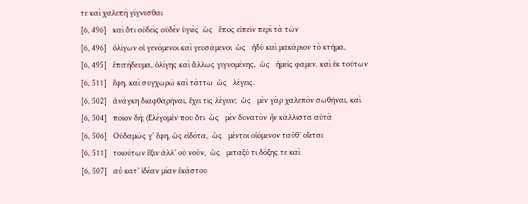τε καὶ χαλεπὴ γίγνεσθαι
[6, 496]   καὶ ὅτι οὐδεὶς οὐδὲν ὑγιὲς  ὡς   ἔπος εἰπεῖν περὶ τὰ τῶν
[6, 496]   ὀλίγων οἱ γενόμενοι καὶ γευσάμενοι  ὡς   ἡδὺ καὶ μακάριον τὸ κτῆμα,
[6, 495]   ἐπιτήδευμα, ὀλίγης καὶ ἄλλως γιγνομένης,  ὡς   ἡμεῖς φαμεν. καὶ ἐκ τούτων
[6, 511]   ἔφη, καὶ συγχωρῶ καὶ τάττω  ὡς   λέγεις.
[6, 502]   ἀνάγκη διαφθαρῆναι, ἔχει τις λέγειν;  ὡς   μὲν γὰρ χαλεπὸν σωθῆναι, καὶ
[6, 504]   ποῖον δή; (Ελέγομέν που ὅτι  ὡς   μὲν δυνατὸν ἦν κάλλιστα αὐτὰ
[6, 506]   Οὐδαμῶς γ’ ἔφη, ὡς εἰδότα,  ὡς   μέντοι οἰόμενον ταῦθ’ οἴεται
[6, 511]   τοιούτων ἕξιν ἀλλ’ οὐ νοῦν,  ὡς   μεταξύ τι δόξης τε καὶ
[6, 507]   αὖ κατ’ ἰδέαν μίαν ἑκάστου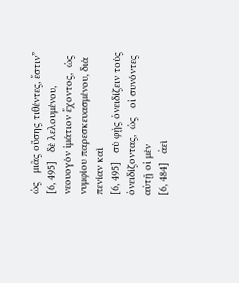ὡς   μιᾶς οὔσης τιθέντες, ἔστιν”
[6, 495]   δὲ λελουμένου, νεουογὸν ἱμάτιον ἔχοντος,  ὡς   νυμφίου παρεσκευασμένου, διὰ πενίαν καὶ
[6, 495]   σὺ φῂς ὀνειδίζειν τοὺς ὀνειδίζοντας,  ὡς   οἱ συνόντες αὐτῇ οἱ μὲν
[6, 484]   ἀεὶ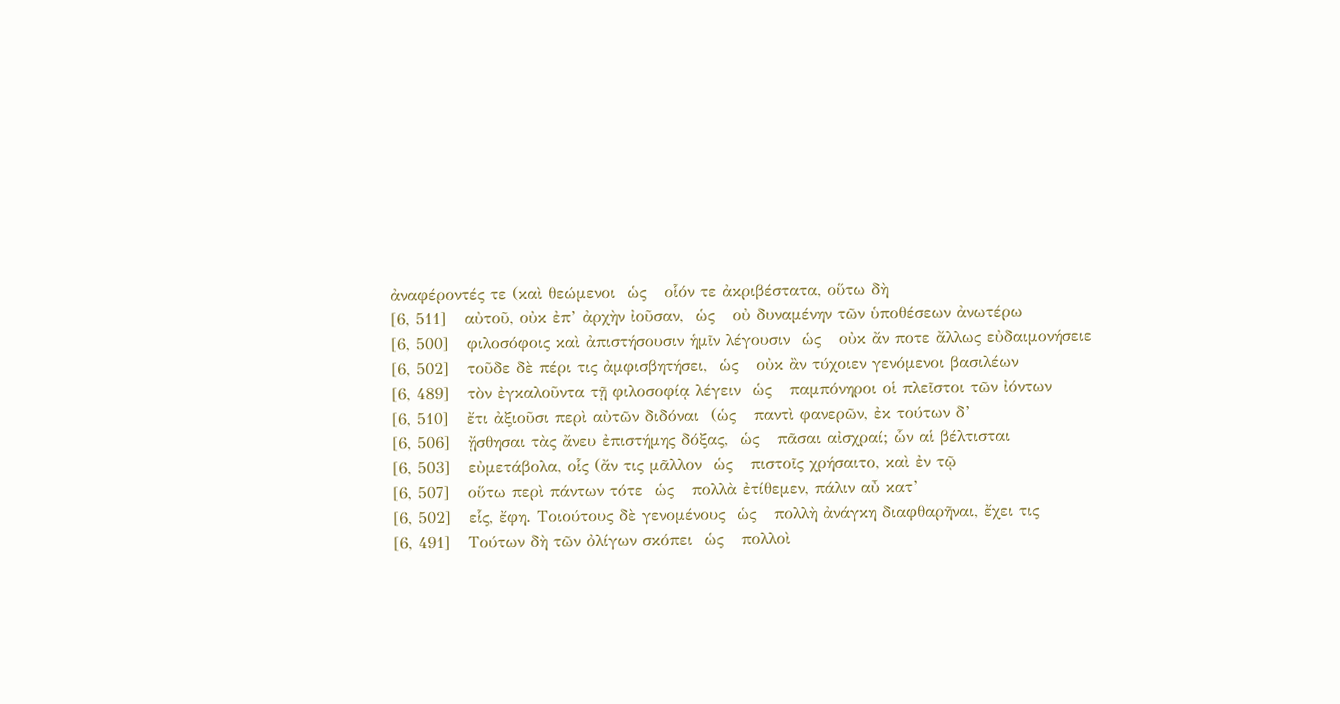ἀναφέροντές τε (καὶ θεώμενοι  ὡς   οἷόν τε ἀκριβέστατα, οὕτω δὴ
[6, 511]   αὐτοῦ, οὐκ ἐπ’ ἀρχὴν ἰοῦσαν,  ὡς   οὐ δυναμένην τῶν ὑποθέσεων ἀνωτέρω
[6, 500]   φιλοσόφοις καὶ ἀπιστήσουσιν ἡμῖν λέγουσιν  ὡς   οὐκ ἄν ποτε ἄλλως εὐδαιμονήσειε
[6, 502]   τοῦδε δὲ πέρι τις ἀμφισβητήσει,  ὡς   οὐκ ἂν τύχοιεν γενόμενοι βασιλέων
[6, 489]   τὸν ἐγκαλοῦντα τῇ φιλοσοφίᾳ λέγειν  ὡς   παμπόνηροι οἱ πλεῖστοι τῶν ἰόντων
[6, 510]   ἔτι ἀξιοῦσι περὶ αὐτῶν διδόναι  (ὡς   παντὶ φανερῶν, ἐκ τούτων δ’
[6, 506]   ᾔσθησαι τὰς ἄνευ ἐπιστήμης δόξας,  ὡς   πᾶσαι αἰσχραί; ὧν αἱ βέλτισται
[6, 503]   εὐμετάβολα, οἷς (ἄν τις μᾶλλον  ὡς   πιστοῖς χρήσαιτο, καὶ ἐν τῷ
[6, 507]   οὕτω περὶ πάντων τότε  ὡς   πολλὰ ἐτίθεμεν, πάλιν αὖ κατ’
[6, 502]   εἷς, ἔφη. Τοιούτους δὲ γενομένους  ὡς   πολλὴ ἀνάγκη διαφθαρῆναι, ἔχει τις
[6, 491]   Τούτων δὴ τῶν ὀλίγων σκόπει  ὡς   πολλοὶ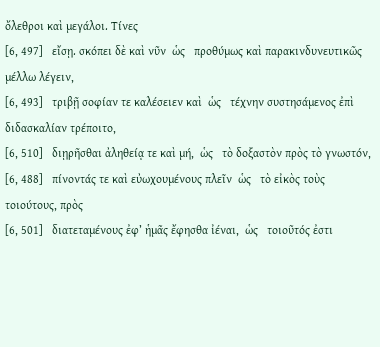ὄλεθροι καὶ μεγάλοι. Τίνες
[6, 497]   εἴσῃ. σκόπει δὲ καὶ νῦν  ὡς   προθύμως καὶ παρακινδυνευτικῶς μέλλω λέγειν,
[6, 493]   τριβῇ σοφίαν τε καλέσειεν καὶ  ὡς   τέχνην συστησάμενος ἐπὶ διδασκαλίαν τρέποιτο,
[6, 510]   διῃρῆσθαι ἀληθείᾳ τε καὶ μή,  ὡς   τὸ δοξαστὸν πρὸς τὸ γνωστόν,
[6, 488]   πίνοντάς τε καὶ εὐωχουμένους πλεῖν  ὡς   τὸ εἰκὸς τοὺς τοιούτους, πρὸς
[6, 501]   διατεταμένους ἐφ’ ἡμᾶς ἔφησθα ἰέναι,  ὡς   τοιοῦτός ἐστι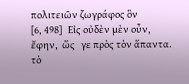πολιτειῶν ζωγράφος ὃν
[6, 498]   Εἰς οὐδὲν μὲν οὖν, ἔφην,  ὥς   γε πρὸς τὸν ἅπαντα. τὸ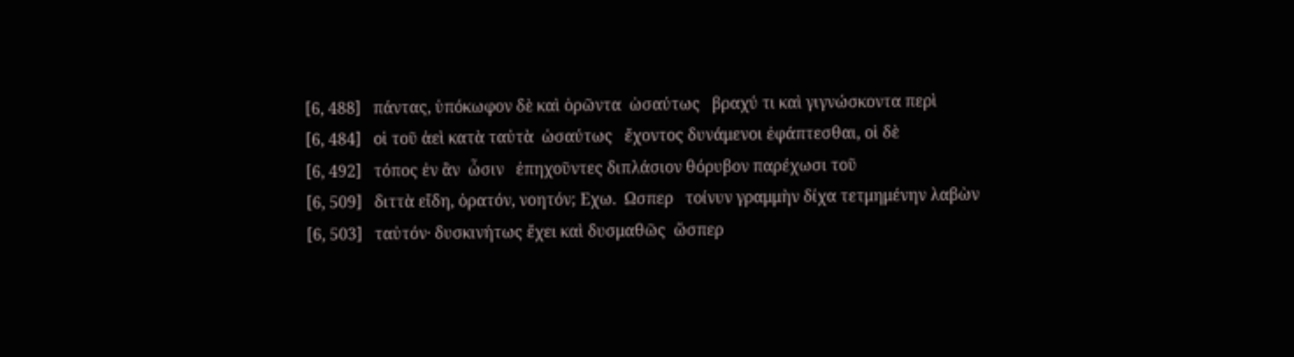[6, 488]   πάντας, ὑπόκωφον δὲ καὶ ὁρῶντα  ὡσαύτως   βραχύ τι καὶ γιγνώσκοντα περὶ
[6, 484]   οἱ τοῦ ἀεὶ κατὰ ταὐτὰ  ὡσαύτως   ἔχοντος δυνάμενοι ἐφάπτεσθαι, οἱ δὲ
[6, 492]   τόπος ἐν ἂν  ὦσιν   ἐπηχοῦντες διπλάσιον θόρυβον παρέχωσι τοῦ
[6, 509]   διττὰ εἴδη, ὁρατόν, νοητόν; Εχω.  Ωσπερ   τοίνυν γραμμὴν δίχα τετμημένην λαβὼν
[6, 503]   ταὐτόν· δυσκινήτως ἔχει καὶ δυσμαθῶς  ὥσπερ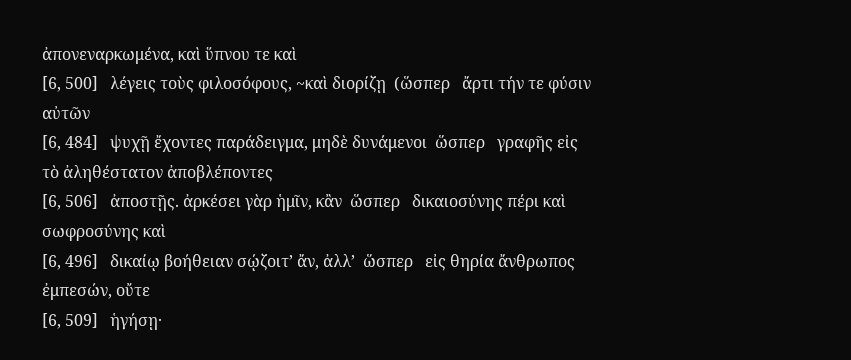ἀπονεναρκωμένα, καὶ ὕπνου τε καὶ
[6, 500]   λέγεις τοὺς φιλοσόφους, ~καὶ διορίζῃ  (ὥσπερ   ἄρτι τήν τε φύσιν αὐτῶν
[6, 484]   ψυχῇ ἔχοντες παράδειγμα, μηδὲ δυνάμενοι  ὥσπερ   γραφῆς εἰς τὸ ἀληθέστατον ἀποβλέποντες
[6, 506]   ἀποστῇς. ἀρκέσει γὰρ ἡμῖν, κἂν  ὥσπερ   δικαιοσύνης πέρι καὶ σωφροσύνης καὶ
[6, 496]   δικαίῳ βοήθειαν σῴζοιτ’ ἄν, ἀλλ’  ὥσπερ   εἰς θηρία ἄνθρωπος ἐμπεσών, οὔτε
[6, 509]   ἡγήσῃ·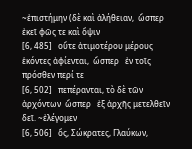~ἐπιστήμην (δὲ καὶ ἀλήθειαν,  ὥσπερ   ἐκεῖ φῶς τε καὶ ὄψιν
[6, 485]   οὔτε ἀτιμοτέρου μέρους ἑκόντες ἀφίενται,  ὥσπερ   ἐν τοῖς πρόσθεν περί τε
[6, 502]   πεπέρανται, τὸ δὲ τῶν ἀρχόντων  ὥσπερ   ἐξ ἀρχῆς μετελθεῖν δεῖ. ~ἐλέγομεν
[6, 506]   ὅς, Σώκρατες, Γλαύκων,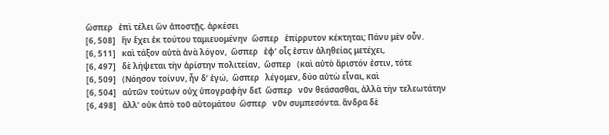ὥσπερ   ἐπὶ τέλει ὢν ἀποστῇς. ἀρκέσει
[6, 508]   ἣν ἔχει ἐκ τούτου ταμιευομένην  ὥσπερ   ἐπίρρυτον κέκτηται; Πάνυ μὲν οὖν.
[6, 511]   καὶ τάξον αὐτὰ ἀνὰ λόγον,  ὥσπερ   ἐφ’ οἷς ἐστιν ἀληθείας μετέχει,
[6, 497]   δὲ λήψεται τὴν ἀρίστην πολιτείαν,  ὥσπερ   (καὶ αὐτὸ ἄριστόν ἐστιν, τότε
[6, 509]   (Νόησον τοίνυν, ἦν δ’ ἐγώ,  ὥσπερ   λέγομεν, δύο αὐτὼ εἶναι, καὶ
[6, 504]   αὐτῶν τούτων οὐχ ὑπογραφὴν δεῖ  ὥσπερ   νῦν θεάσασθαι, ἀλλὰ τὴν τελεωτάτην
[6, 498]   ἀλλ’ οὐκ ἀπὸ τοῦ αὐτομάτου  ὥσπερ   νῦν συμπεσόντα. ἄνδρα δὲ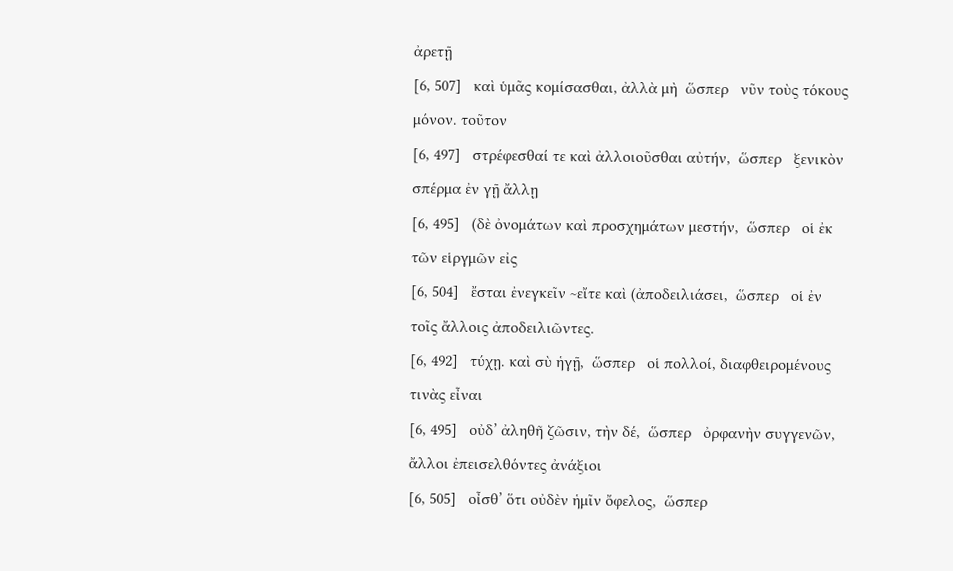ἀρετῇ
[6, 507]   καὶ ὑμᾶς κομίσασθαι, ἀλλὰ μὴ  ὥσπερ   νῦν τοὺς τόκους μόνον. τοῦτον
[6, 497]   στρέφεσθαί τε καὶ ἀλλοιοῦσθαι αὐτήν,  ὥσπερ   ξενικὸν σπέρμα ἐν γῇ ἄλλῃ
[6, 495]   (δὲ ὀνομάτων καὶ προσχημάτων μεστήν,  ὥσπερ   οἱ ἐκ τῶν εἱργμῶν εἰς
[6, 504]   ἔσται ἐνεγκεῖν ~εἴτε καὶ (ἀποδειλιάσει,  ὥσπερ   οἱ ἐν τοῖς ἄλλοις ἀποδειλιῶντες.
[6, 492]   τύχῃ. καὶ σὺ ἡγῇ,  ὥσπερ   οἱ πολλοί, διαφθειρομένους τινὰς εἶναι
[6, 495]   οὐδ’ ἀληθῆ ζῶσιν, τὴν δέ,  ὥσπερ   ὀρφανὴν συγγενῶν, ἄλλοι ἐπεισελθόντες ἀνάξιοι
[6, 505]   οἶσθ’ ὅτι οὐδὲν ἡμῖν ὄφελος,  ὥσπερ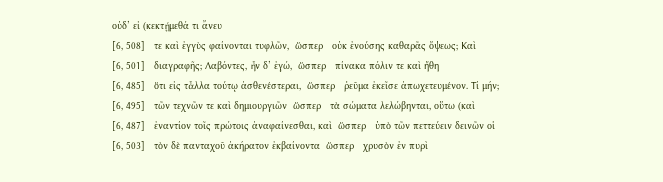οὐδ’ εἰ (κεκτῄμεθά τι ἄνευ
[6, 508]   τε καὶ ἐγγὺς φαίνονται τυφλῶν,  ὥσπερ   οὐκ ἐνούσης καθαρᾶς ὄψεως; Καὶ
[6, 501]   διαγραφῆς; Λαβόντες, ἦν δ’ ἐγώ,  ὥσπερ   πίνακα πόλιν τε καὶ ἤθη
[6, 485]   ὅτι εἰς τἆλλα τούτῳ ἀσθενέστεραι,  ὥσπερ   ῥεῦμα ἐκεῖσε ἀπωχετευμένον. Τί μήν;
[6, 495]   τῶν τεχνῶν τε καὶ δημιουργιῶν  ὥσπερ   τὰ σώματα λελώβηνται, οὕτω (καὶ
[6, 487]   ἐναντίον τοῖς πρώτοις ἀναφαίνεσθαι, καὶ  ὥσπερ   ὑπὸ τῶν πεττεύειν δεινῶν οἱ
[6, 503]   τὸν δὲ πανταχοῦ ἀκήρατον ἐκβαίνοντα  ὥσπερ   χρυσὸν ἐν πυρὶ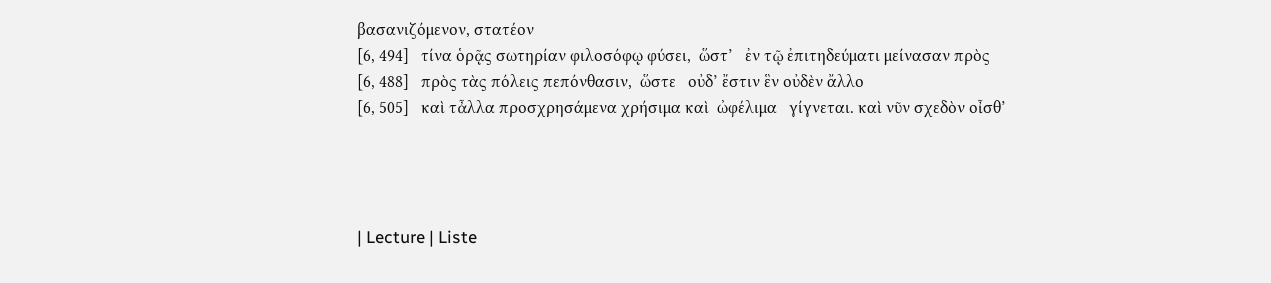βασανιζόμενον, στατέον
[6, 494]   τίνα ὁρᾷς σωτηρίαν φιλοσόφῳ φύσει,  ὥστ’   ἐν τῷ ἐπιτηδεύματι μείνασαν πρὸς
[6, 488]   πρὸς τὰς πόλεις πεπόνθασιν,  ὥστε   οὐδ’ ἔστιν ἓν οὐδὲν ἄλλο
[6, 505]   καὶ τἆλλα προσχρησάμενα χρήσιμα καὶ  ὠφέλιμα   γίγνεται. καὶ νῦν σχεδὸν οἶσθ’




| Lecture | Liste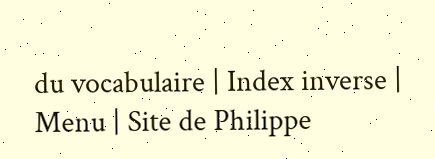du vocabulaire | Index inverse | Menu | Site de Philippe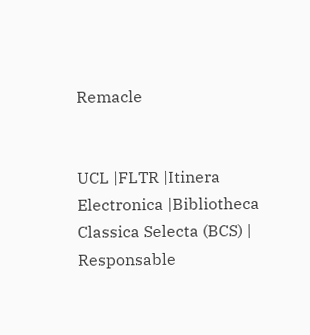Remacle


UCL |FLTR |Itinera Electronica |Bibliotheca Classica Selecta (BCS) |
Responsable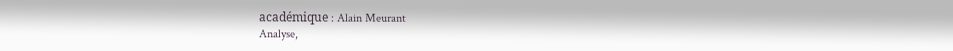académique : Alain Meurant
Analyse,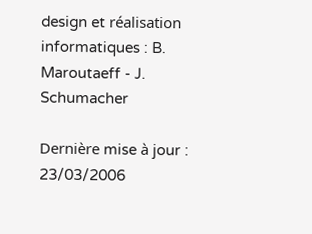design et réalisation informatiques : B. Maroutaeff - J. Schumacher

Dernière mise à jour : 23/03/2006